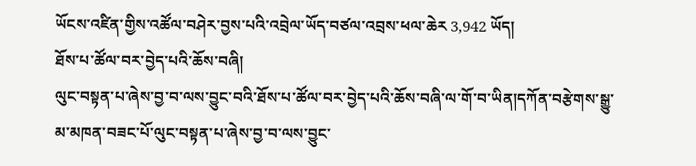ཡོངས་འཛིན་གྱིས་འཚོལ་བཤེར་བྱས་པའི་འབྲེལ་ཡོད་བཙལ་འབྲས་ཕལ་ཆེར 3,942 ཡོད།
ཐོས་པ་ཚོལ་བར་བྱེད་པའི་ཆོས་བཞི།
ལུང་བསྟན་པ་ཞེས་བྱ་བ་ལས་བྱུང་བའི་ཐོས་པ་ཚོལ་བར་བྱེད་པའི་ཆོས་བཞི་ལ་གོ་བ་ཡིན།དཀོན་བརྩེགས་སྒྱུ་མ་མཁན་བཟང་པོ་ལུང་བསྟན་པ་ཞེས་བྱ་བ་ལས་བྱུང་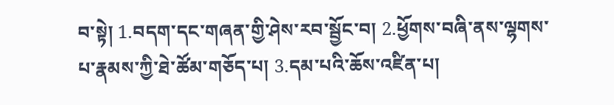བ་སྟེ། 1.བདག་དང་གཞན་གྱི་ཤེས་རབ་སྦྱོང་བ། 2.ཕྱོགས་བཞི་ནས་ལྷགས་པ་རྣམས་ཀྱི་ཐེ་ཚོམ་གཅོད་པ། 3.དམ་པའི་ཆོས་འཛིན་པ།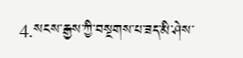4.སངས་རྒྱས་ཀྱི་བསྔགས་པ་ཟད་མི་ཤེས་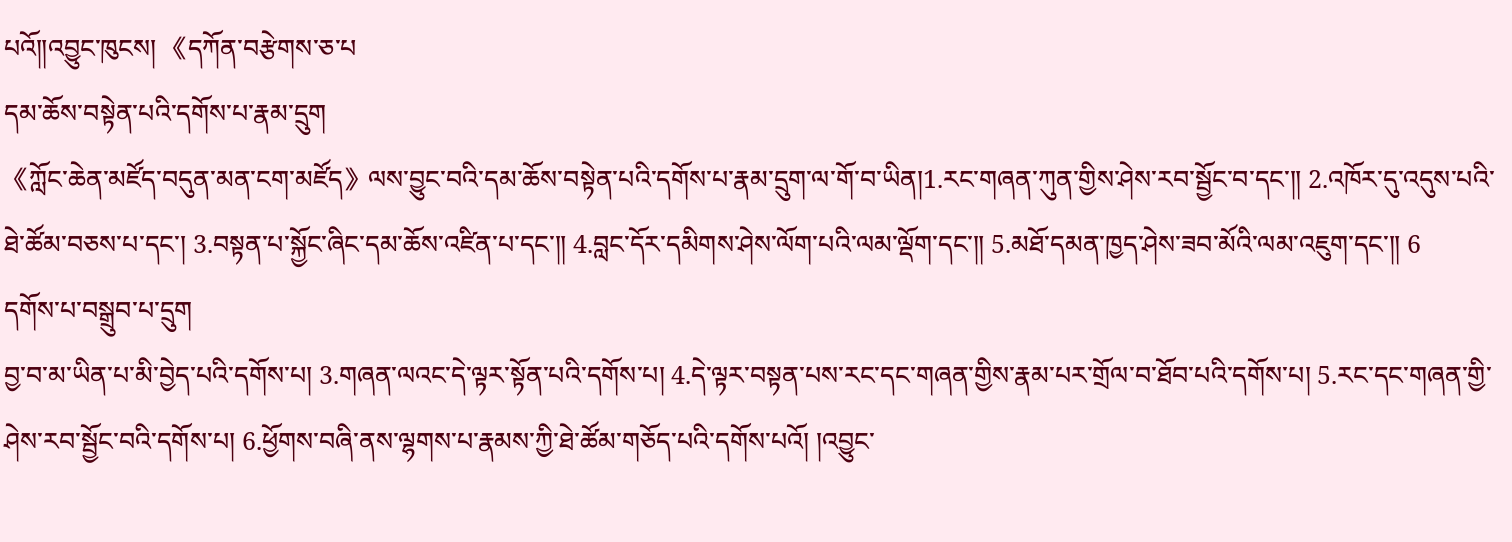པའོ༎འབྱུང་ཁུངས། 《དཀོན་བརྩེགས་ཅ་པ
དམ་ཆོས་བསྟེན་པའི་དགོས་པ་རྣམ་དྲུག
《ཀློང་ཆེན་མཛོད་བདུན་མན་ངག་མཛོད》ལས་བྱུང་བའི་དམ་ཆོས་བསྟེན་པའི་དགོས་པ་རྣམ་དྲུག་ལ་གོ་བ་ཡིན།1.རང་གཞན་ཀུན་གྱིས་ཤེས་རབ་སྦྱོང་བ་དང་༎ 2.འཁོར་དུ་འདུས་པའི་ཐེ་ཚོམ་བཅས་པ་དང་། 3.བསྟན་པ་སྐྱོང་ཞིང་དམ་ཆོས་འཛིན་པ་དང་༎ 4.བླང་དོར་དམིགས་ཤེས་ལོག་པའི་ལམ་ལྡོག་དང་༎ 5.མཐོ་དམན་ཁྱད་ཤེས་ཟབ་མོའི་ལམ་འཇུག་དང་༎ 6
དགོས་པ་བསྒྲུབ་པ་དྲུག
བྱ་བ་མ་ཡིན་པ་མི་བྱེད་པའི་དགོས་པ། 3.གཞན་ལའང་དེ་ལྟར་སྟོན་པའི་དགོས་པ། 4.དེ་ལྟར་བསྟན་པས་རང་དང་གཞན་གྱིས་རྣམ་པར་གྲོལ་བ་ཐོབ་པའི་དགོས་པ། 5.རང་དང་གཞན་གྱི་ཤེས་རབ་སྦྱོང་བའི་དགོས་པ། 6.ཕྱོགས་བཞི་ནས་ལྷགས་པ་རྣམས་ཀྱི་ཐེ་ཚོམ་གཅོད་པའི་དགོས་པའོ། །འབྱུང་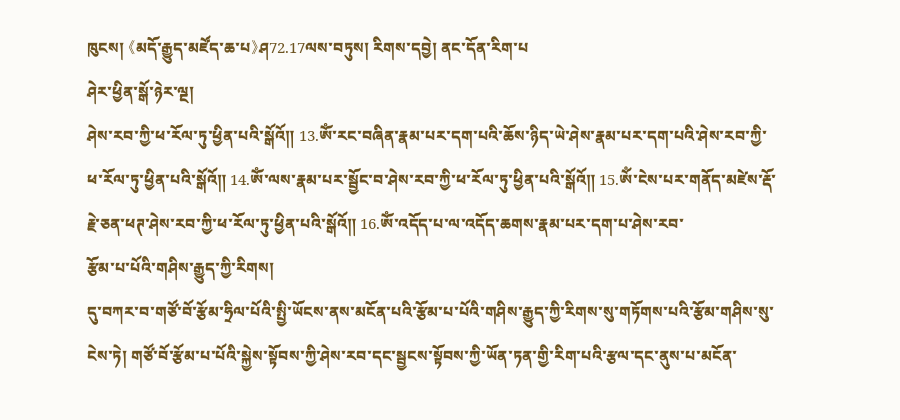ཁུངས། 《མདོ་རྒྱུད་མཛོད་ཆ་པ》ཤ72.17ལས་བཏུས། རིགས་དབྱེ། ནང་དོན་རིག་པ
ཤེར་ཕྱིན་སྒོ་ཉེར་ལྔ།
ཤེས་རབ་ཀྱི་ཕ་རོལ་ཏུ་ཕྱིན་པའི་སྒོའོ༎ 13.ཨོཾ་རང་བཞིན་རྣམ་པར་དག་པའི་ཆོས་ཉིད་ཡེ་ཤེས་རྣམ་པར་དག་པའི་ཤེས་རབ་ཀྱི་ཕ་རོལ་ཏུ་ཕྱིན་པའི་སྒོའོ༎ 14.ཨོཾ་ལས་རྣམ་པར་སྦྱོང་བ་ཤེས་རབ་ཀྱི་ཕ་རོལ་ཏུ་ཕྱིན་པའི་སྒོའོ༎ 15.ཨོཾ་ངེས་པར་གནོད་མཛེས་རྡོ་རྗེ་ཅན་ཕཊ་ཤེས་རབ་ཀྱི་ཕ་རོལ་ཏུ་ཕྱིན་པའི་སྒོའོ༎ 16.ཨོཾ་འདོད་པ་ལ་འདོད་ཆགས་རྣམ་པར་དག་པ་ཤེས་རབ་
རྩོམ་པ་པོའི་གཤིས་རྒྱུད་ཀྱི་རིགས།
དུ་བཀར་བ་གཙོ་བོ་རྩོམ་ཧྲིལ་པོའི་སྤྱི་ཡོངས་ནས་མངོན་པའི་རྩོམ་པ་པོའི་གཤིས་རྒྱུད་ཀྱི་རིགས་སུ་གཏོགས་པའི་རྩོམ་གཤིས་སུ་ངེས་ཏེ། གཙོ་བོ་རྩོམ་པ་པོའི་སྐྱེས་སྟོབས་ཀྱི་ཤེས་རབ་དང་སྦྱངས་སྟོབས་ཀྱི་ཡོན་ཏན་གྱི་རིག་པའི་རྩལ་དང་ནུས་པ་མངོན་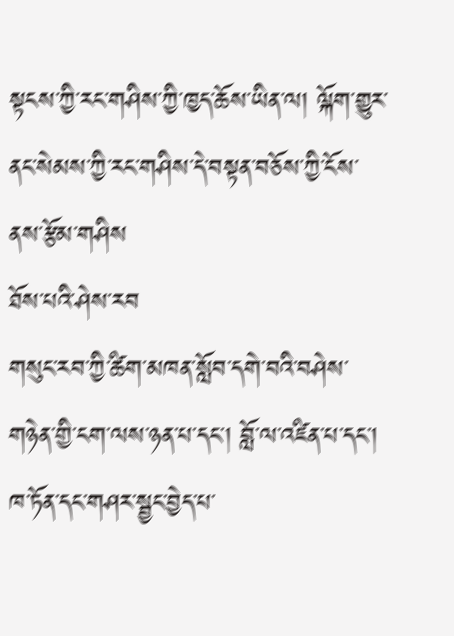སྟངས་ཀྱི་རང་གཤིས་ཀྱི་ཁྱད་ཆོས་ཡིན་ལ། ལྐོག་གྱུར་ནང་སེམས་ཀྱི་རང་གཤིས་དེ་བསྟན་བཅོས་ཀྱི་ངོས་ནས་རྩོམ་གཤིས
ཐོས་པའི་ཤེས་རབ
གསུང་རབ་ཀྱི་ཚིག་མཁན་སློབ་དགེ་བའི་བཤེས་གཉེན་གྱི་ངག་ལས་ཉན་པ་དང་། བློ་ལ་འཛིན་པ་དང་། ཁ་ཏོན་དང་གཤར་སྦྱང་བྱེད་པ་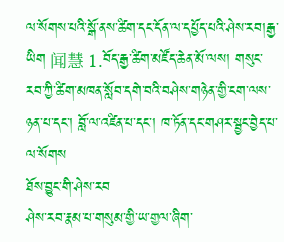ལ་སོགས་པའི་སྒོ་ནས་ཚིག་དང་དོན་ལ་དཔྱོད་པའི་ཤེས་རབ།རྒྱ་ཡིག 闻慧 1.བོད་རྒྱ་ཚིག་མཛོད་ཆེན་མོ་ལས། གསུང་རབ་ཀྱི་ཚིག་མཁན་སློབ་དགེ་བའི་བཤེས་གཉེན་གྱི་ངག་ལས་ཉན་པ་དང་། བློ་ལ་འཛིན་པ་དང་། ཁ་ཏོན་དང་གཤར་སྦྱང་བྱེད་པ་ལ་སོགས
ཐོས་བྱུང་གི་ཤེས་རབ
ཤེས་རབ་རྣམ་པ་གསུམ་གྱི་ཡ་གྱལ་ཞིག་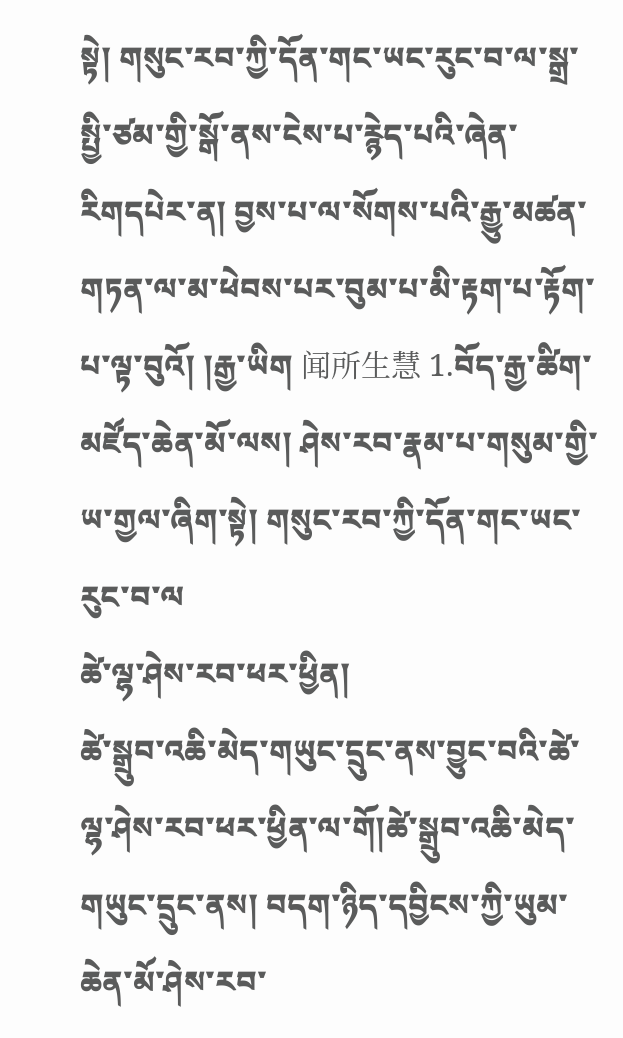སྟེ། གསུང་རབ་ཀྱི་དོན་གང་ཡང་རུང་བ་ལ་སྒྲ་སྤྱི་ཙམ་གྱི་སྒོ་ནས་ངེས་པ་རྙེད་པའི་ཞེན་རིགདཔེར་ན། བྱས་པ་ལ་སོགས་པའི་རྒྱུ་མཚན་གཏན་ལ་མ་ཕེབས་པར་བུམ་པ་མི་རྟག་པ་རྟོག་པ་ལྟ་བུའོ། །རྒྱ་ཡིག 闻所生慧 1.བོད་རྒྱ་ཚིག་མཛོད་ཆེན་མོ་ལས། ཤེས་རབ་རྣམ་པ་གསུམ་གྱི་ཡ་གྱལ་ཞིག་སྟེ། གསུང་རབ་ཀྱི་དོན་གང་ཡང་རུང་བ་ལ
ཚེ་ལྷ་ཤེས་རབ་ཕར་ཕྱིན།
ཚེ་སྒྲུབ་འཆི་མེད་གཡུང་དྲུང་ནས་བྱུང་བའི་ཚེ་ལྷ་ཤེས་རབ་ཕར་ཕྱིན་ལ་གོ།ཚེ་སྒྲུབ་འཆི་མེད་གཡུང་དྲུང་ནས། བདག་ཉིད་དབྱིངས་ཀྱི་ཡུམ་ཆེན་མོ་ཤེས་རབ་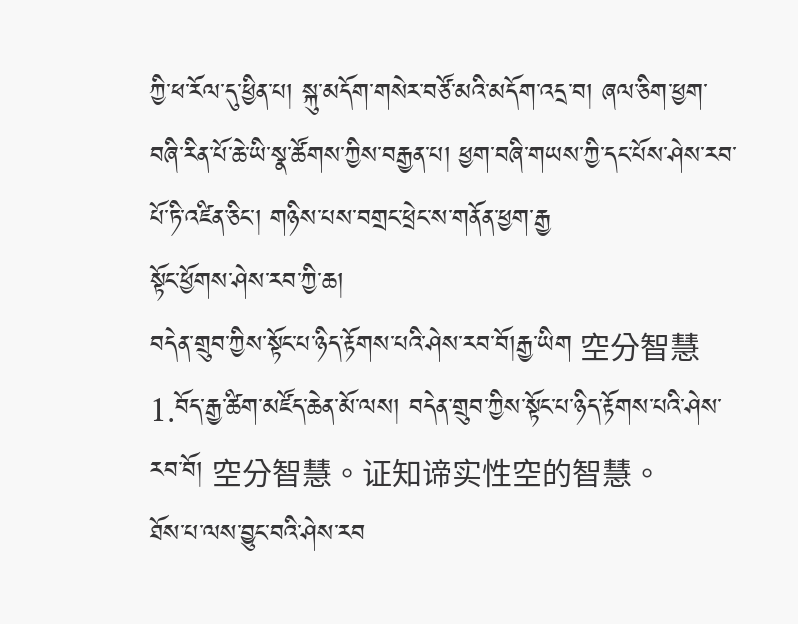ཀྱི་ཕ་རོལ་དུ་ཕྱིན་པ། སྐུ་མདོག་གསེར་བཙོ་མའི་མདོག་འདྲ་བ། ཞལ་ཅིག་ཕྱག་བཞི་རིན་པོ་ཆེ་ཡི་སྣ་ཚོགས་ཀྱིས་བརྒྱན་པ། ཕྱག་བཞི་གཡས་ཀྱི་དང་པོས་ཤེས་རབ་པོ་ཏི་འཛིན་ཅིང་། གཉིས་པས་བགྲང་ཕྲེང་ས་གནོན་ཕྱག་རྒྱ
སྟོང་ཕྱོགས་ཤེས་རབ་ཀྱི་ཆ།
བདེན་གྲུབ་ཀྱིས་སྟོང་པ་ཉིད་རྟོགས་པའི་ཤེས་རབ་བོ།རྒྱ་ཡིག 空分智慧 1.བོད་རྒྱ་ཚིག་མཛོད་ཆེན་མོ་ལས། བདེན་གྲུབ་ཀྱིས་སྟོང་པ་ཉིད་རྟོགས་པའི་ཤེས་རབ་བོ། 空分智慧。证知谛实性空的智慧。
ཐོས་པ་ལས་བྱུང་བའི་ཤེས་རབ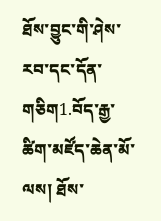ཐོས་བྱུང་གི་ཤེས་རབ་དང་དོན་གཅིག1.བོད་རྒྱ་ཚིག་མཛོད་ཆེན་མོ་ལས། ཐོས་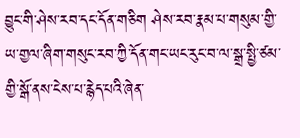བྱུང་གི་ཤེས་རབ་དང་དོན་གཅིག ཤེས་རབ་རྣམ་པ་གསུམ་གྱི་ཡ་གྱལ་ཞིག་གསུང་རབ་ཀྱི་དོན་གང་ཡང་རུང་བ་ལ་སྒྲ་སྤྱི་ཙམ་གྱི་སྒོ་ནས་ངེས་པ་རྙེད་པའི་ཞེན་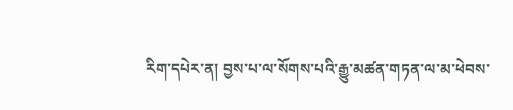རིག་དཔེར་ན། བྱས་པ་ལ་སོགས་པའི་རྒྱུ་མཚན་གཏན་ལ་མ་ཕེབས་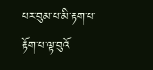པར་བུམ་པ་མི་རྟག་པ་རྟོག་པ་ལྟ་བུའོ